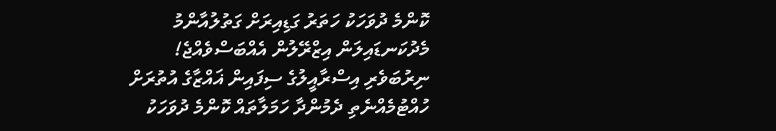ކޮންމެ ދުވަހަކު ހަތަރު ގަޑިއިރަށް ގަތުލުއާންމު މެދުކަނޑައިލަން އިޒްރޭލުން އެއްބަސްވެއްޖެ!
ނިރުބަވެރި އިސްރާއީލުގެ ސިފައިން ޣައްޒާގެ އުތުރަށް ހުއްޓުމެއްނެތި ދެމުންދާ ހަމަލާތައް ކޮންމެ ދުވަހަކު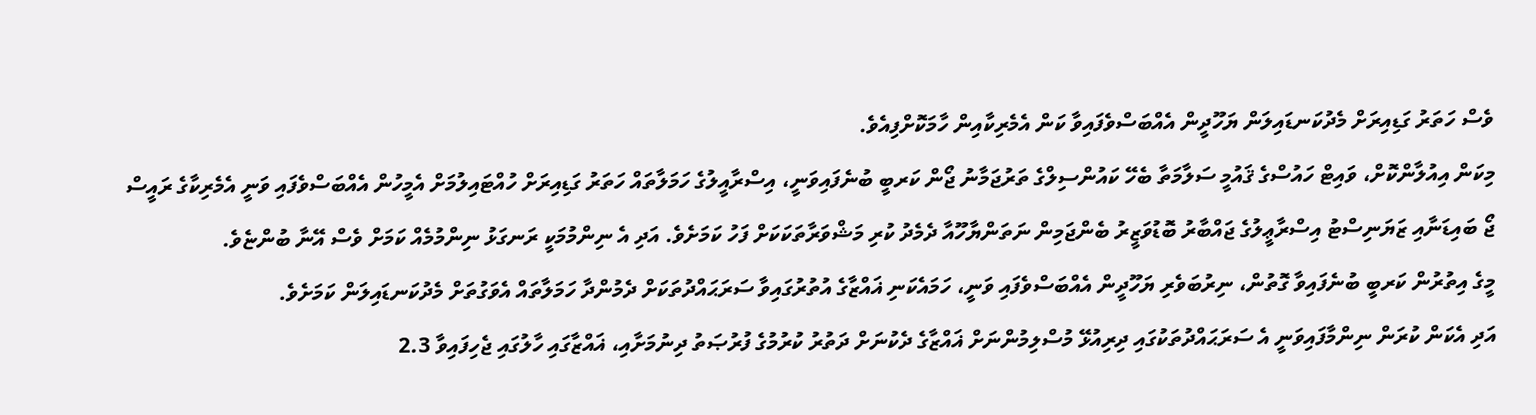ވެސް ހަތަރު ގަޑިއިރަށް މެދުކަނޑައިލަން ޔަހޫދީން އެއްބަސްވެފައިވާ ކަން އެމެރިކާއިން ހާމަކޮށްފިއެވެ.
މިކަން އިއުލާންކޮށް، ވައިޓް ހައުސްގެ ޤައުމީ ސަލާމަތާ ބެހޭ ކައުންސިލްގެ ތަރުޖަމާނު ޖޯން ކަރބީ ބުނެފައިވަނީ، އިސްރާއީލުގެ ހަމަލާތައް ހަތަރު ގަޑިއިރަށް ހުއްޓައިލުމަށް އެމީހުން އެއްބަސްވެފައި ވަނީ އެމެރިކާގެ ރައީސް ޖޯ ބައިޑަނާއި ޒަޔަނިސްޓު އިސްރާޢީލުގެ ޖައްބާރު ބޮޑުވަޒީރު ބެންޖަމިން ނަތަންޔާހޫއާ ދެމެދު ކުރި މަޝްވަރާތަކަކަށް ފަހު ކަމަށެވެ. އަދި އެ ނިންމުމަކީ ރަނގަޅު ނިންމުމެއް ކަމަށް ވެސް އޭނާ ބުންޏެވެ.
މީގެ އިތުރުން ކަރބީ ބުނެފައިވާ ގޮތުން، ނިރުބަވެރި ޔަހޫދީން އެއްބަސްވެފައި ވަނީ، ހަމައެކަނި ޣައްޒާގެ އުތުރުގައިވާ ސަރަޙައްދުތަކަށް ދެމުންދާ ހަމަލާތައް އެވަގުތަށް މެދުކަނޑައިލަން ކަމަށެވެ.
އަދި އެކަން ކުރަން ނިންމާފައިވަނީ އެ ސަރަޙައްދުތަކުގައި ދިރިއުޅޭ މުސްލިމުންނަށް ޣައްޒާގެ ދެކުނަށް ދަތުރު ކުރުމުގެ ފުރުޞަތު ދިނުމަށާއި، ޣައްޒާގައި ހާލުގައި ޖެހިފައިވާ 2.3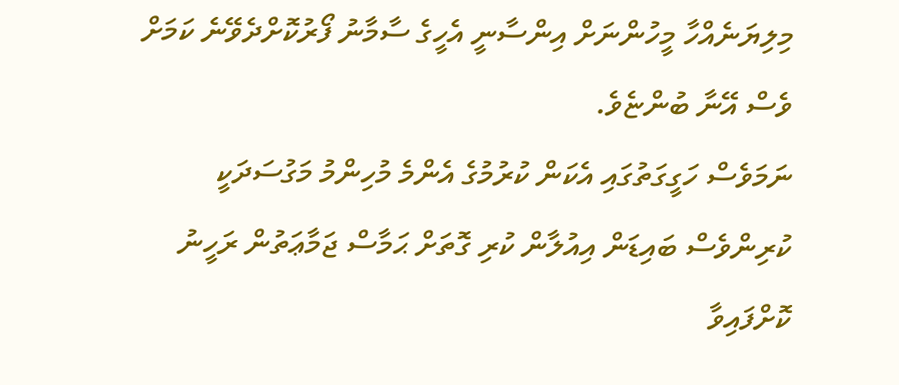މިލިޔަނެއްހާ މީހުންނަށް އިންސާނީ އެހީގެ ސާމާނު ފޯރުކޮށްދެވޭނެ ކަމަށް ވެސް އޭނާ ބުންޏެވެ.
ނަމަވެސް ހަގީގަތުގައި އެކަން ކުރުމުގެ އެންމެ މުހިންމު މަގުސަދަކީ ކުރިންވެސް ބައިޑަން އިއުލާން ކުރި ގޮތަށް ޙަމާސް ޖަމާޢަތުން ރަހީނު ކޮށްފައިވާ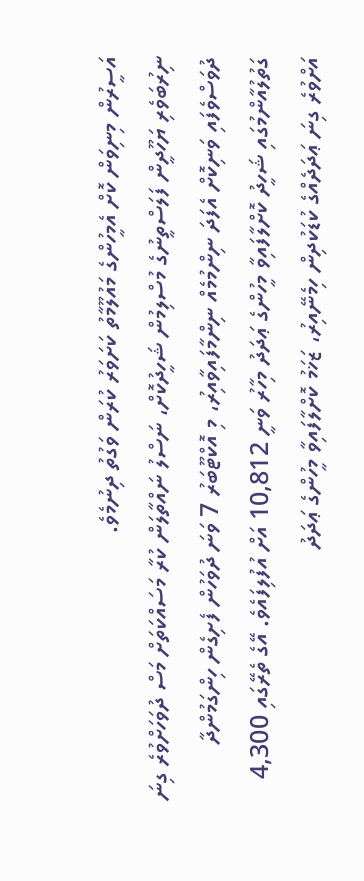އަސީރުން މިނިވަން ކޮށް އެމީހުންގެ މައުލޫމާތު ކަށަވަރު ކުރަން ވަގުތު ދިނުމެވެ.
ނިރުބަވެރި ޔަހޫދީން ފަލަސްތީނުގެ މުސްލިމުން ޝަހީދުކޮށް، ނަސްލު ނައްތާލަން ކުރާ މަސައްކަތަށް މަސް ދުވަހަށްވުރެ ގިނަ ދުވަސްވެފައި ވަނިކޮށް އެފަދަ ނިންމުމެއް ނިންމާފައިވާއިރު، މި އޮކްޓޫބަރު 7 ވަނަ ދުވަހުން ފެށިގެން ހިންގަމުންދާ ގަތުލުއާންމުގައި ޝަހީދު ކޮށްލާފައިވާ މީހުންގެ ޢަދަދު މިހާރު ވަނީ 10,812 އަށް އުފުލިފައެވެ. އޭގެ ތެރޭގައި 4,300 އަށްވުރެ ގިނަ ޢަދަދެއްގެ ކުޑަކުދިން ހިމެނޭއިރު، ޒަޚަމު ކޮށްލާފައިވާ މީހުންގެ ޢަދަދު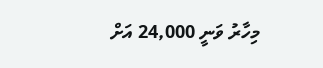މިހާރު ވަނީ 24,000 އަށް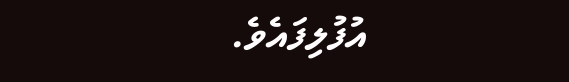އުފުލިފައެވެ.